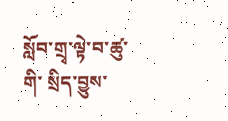སློབ་གྲྭ་ལྟེ་བ་ཚུ་གི་ སྲིད་བྱུས་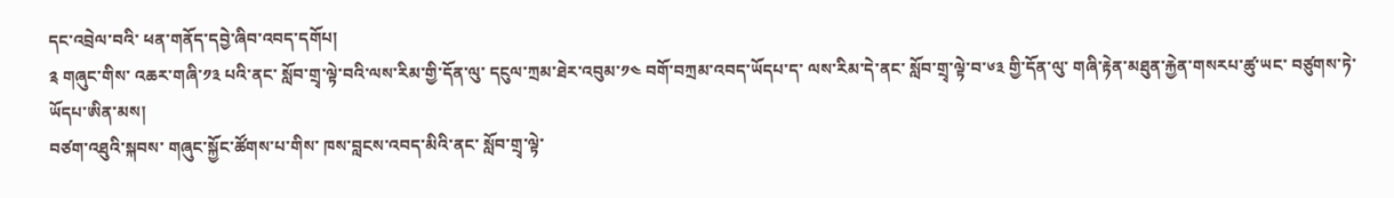དང་འབྲེལ་བའི་ ཕན་གནོད་དབྱེ་ཞིབ་འབད་དགོཔ།
༉ གཞུང་གིས་ འཆར་གཞི་༡༣ པའི་ནང་ སློབ་གྲྭ་ལྟེ་བའི་ལས་རིམ་གྱི་དོན་ལུ་ དངུལ་ཀྲམ་ཐེར་འབུམ་༡༤ བགོ་བཀྲམ་འབད་ཡོདཔ་ད་ ལས་རིམ་དེ་ནང་ སློབ་གྲྭ་ལྟེ་བ་༦༣ གྱི་དོན་ལུ་ གཞི་རྟེན་མཐུན་རྐྱེན་གསརཔ་ཚུ་ཡང་ བཙུགས་ཏེ་ཡོདཔ་ཨིན་མས།
བཙག་འཐུའི་སྐབས་ གཞུང་སྐྱོང་ཚོགས་པ་གིས་ ཁས་བླངས་འབད་མིའི་ནང་ སློབ་གྲྭ་ལྟེ་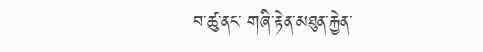བ་ཚུ་ནང་ གཞི་རྟེན་མཐུན་རྐྱེན་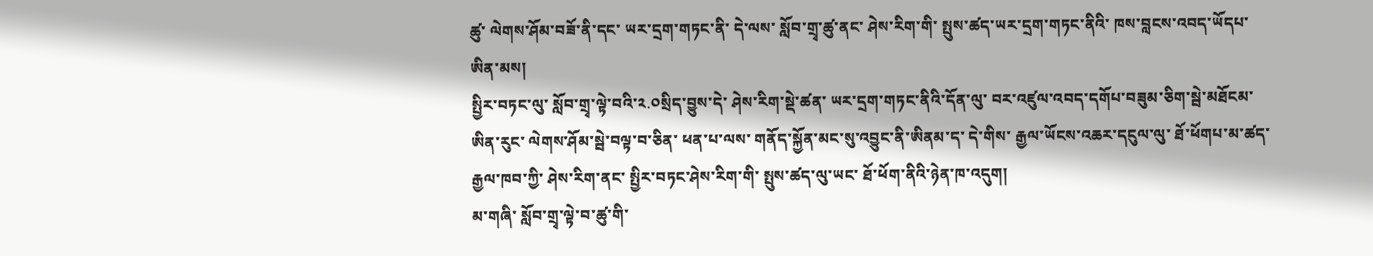ཚུ་ ལེགས་ཤོམ་བཟོ་ནི་དང་ ཡར་དྲག་གཏང་ནི་ དེ་ལས་ སློབ་གྲྭ་ཚུ་ནང་ ཤེས་རིག་གི་ སྤུས་ཚད་ཡར་དྲག་གཏང་ནིའི་ ཁས་བླངས་འབད་ཡོདཔ་ཨིན་མས།
སྤྱིར་བཏང་ལུ་ སློབ་གྲྭ་ལྟེ་བའི་༢.༠སྲིད་བྱུས་དེ་ ཤེས་རིག་སྡེ་ཚན་ ཡར་དྲག་གཏང་ནིའི་དོན་ལུ་ བར་འཛུལ་འབད་དགོཔ་བཟུམ་ཅིག་སྦེ་མཐོངམ་ཨིན་རུང་ ལེགས་ཤོམ་སྦེ་བལྟ་བ་ཅིན་ ཕན་པ་ལས་ གནོད་སྐྱོན་མང་སུ་འབྱུང་ནི་ཨིནམ་ད་ དེ་གིས་ རྒྱལ་ཡོངས་འཆར་དངུལ་ལུ་ ཐོ་ཕོགཔ་མ་ཚད་ རྒྱལ་ཁབ་ཀྱི་ ཤེས་རིག་ནང་ སྤྱིར་བཏང་ཤེས་རིག་གི་ སྤུས་ཚད་ལུ་ཡང་ ཐོ་ཕོག་ནིའི་ཉེན་ཁ་འདུག།
མ་གཞི་ སློབ་གྲྭ་ལྟེ་བ་ཚུ་གི་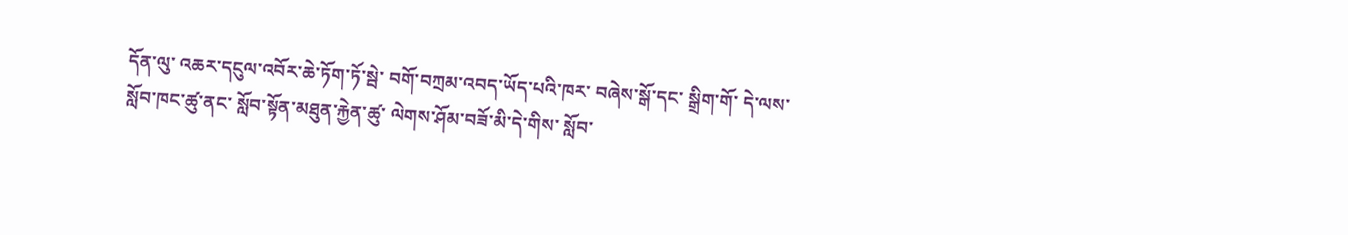དོན་ལུ་ འཆར་དངུལ་འབོར་ཆེ་ཏོག་ཏོ་སྦེ་ བགོ་བཀྲམ་འབད་ཡོད་པའི་ཁར་ བཞེས་སྒོ་དང་ སྒྲིག་གོ་ དེ་ལས་ སློབ་ཁང་ཚུ་ནང་ སློབ་སྟོན་མཐུན་རྐྱེན་ཚུ་ ལེགས་ཤོམ་བཟོ་མི་དེ་གིས་ སློབ་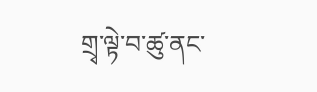གྲྭ་ལྟེ་བ་ཚུ་ནང་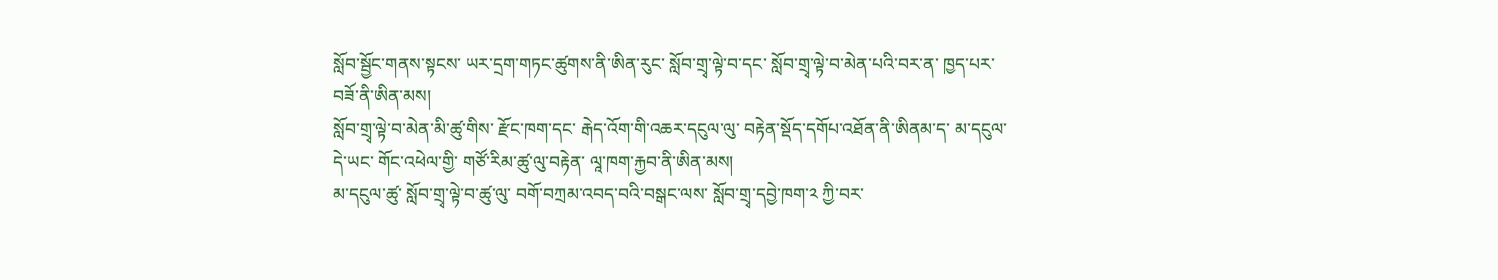སློབ་སྦྱོང་གནས་སྟངས་ ཡར་དྲག་གཏང་ཚུགས་ནི་ཨིན་རུང་ སློབ་གྲྭ་ལྟེ་བ་དང་ སློབ་གྲྭ་ལྟེ་བ་མེན་པའི་བར་ན་ ཁྱད་པར་བཟོ་ནི་ཨིན་མས།
སློབ་གྲྭ་ལྟེ་བ་མེན་མི་ཚུ་གིས་ རྫོང་ཁག་དང་ རྒེད་འོག་གི་འཆར་དངུལ་ལུ་ བརྟེན་སྡོད་དགོཔ་འཐོན་ནི་ཨིནམ་ད་ མ་དངུལ་དེ་ཡང་ གོང་འཕེལ་གྱི་ གཙོ་རིམ་ཚུ་ལུ་བརྟེན་ ལཱ་ཁག་རྐྱབ་ནི་ཨིན་མས།
མ་དངུལ་ཚུ་ སློབ་གྲྭ་ལྟེ་བ་ཚུ་ལུ་ བགོ་བཀྲམ་འབད་བའི་བསྒང་ལས་ སློབ་གྲྭ་དབྱེ་ཁག་༢ ཀྱི་བར་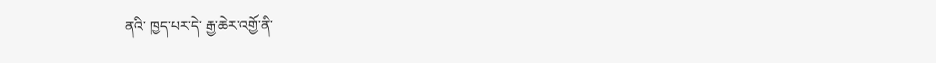ནའི་ ཁྱད་པར་དེ་ རྒྱ་ཆེར་འགྱོ་ནི་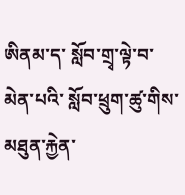ཨིནམ་ད་ སློབ་གྲྭ་ལྟེ་བ་མེན་པའི་ སློབ་ཕྲུག་ཚུ་གིས་ མཐུན་རྐྱེན་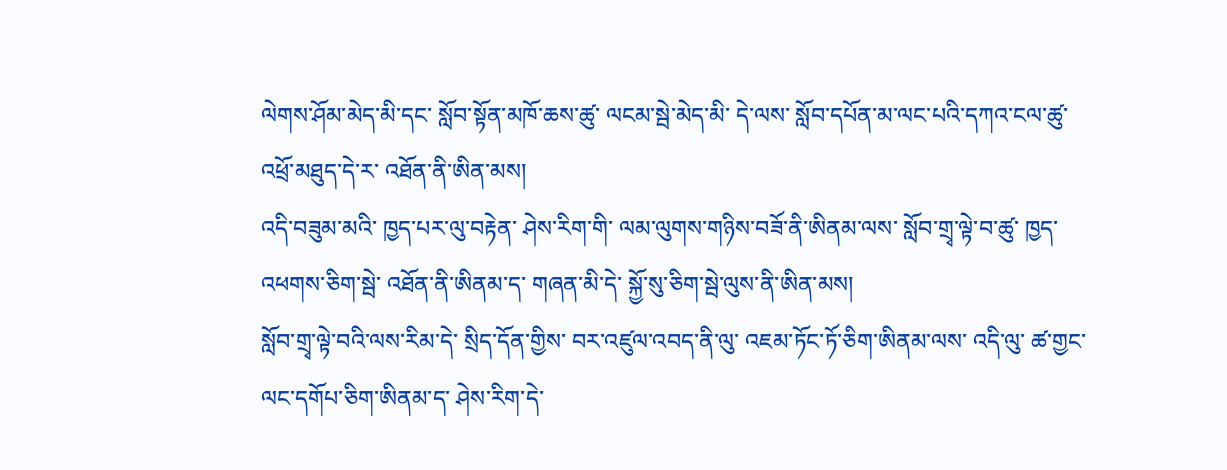ལེགས་ཤོམ་མེད་མི་དང་ སློབ་སྟོན་མཁོ་ཆས་ཚུ་ ལངམ་སྦེ་མེད་མི་ དེ་ལས་ སློབ་དཔོན་མ་ལང་པའི་དཀའ་ངལ་ཚུ་ འཕྲོ་མཐུད་དེ་ར་ འཐོན་ནི་ཨིན་མས།
འདི་བཟུམ་མའི་ ཁྱད་པར་ལུ་བརྟེན་ ཤེས་རིག་གི་ ལམ་ལུགས་གཉིས་བཟོ་ནི་ཨིནམ་ལས་ སློབ་གྲྭ་ལྟེ་བ་ཚུ་ ཁྱད་འཕགས་ཅིག་སྦེ་ འཐོན་ནི་ཨིནམ་ད་ གཞན་མི་དེ་ སྐྱོ་སུ་ཅིག་སྦེ་ལུས་ནི་ཨིན་མས།
སློབ་གྲྭ་ལྟེ་བའི་ལས་རིམ་དེ་ སྲིད་དོན་གྱིས་ བར་འཛུལ་འབད་ནི་ལུ་ འཇམ་ཏོང་ཏོ་ཅིག་ཨིནམ་ལས་ འདི་ལུ་ ཚ་གྱང་ལང་དགོཔ་ཅིག་ཨིནམ་ད་ ཤེས་རིག་དེ་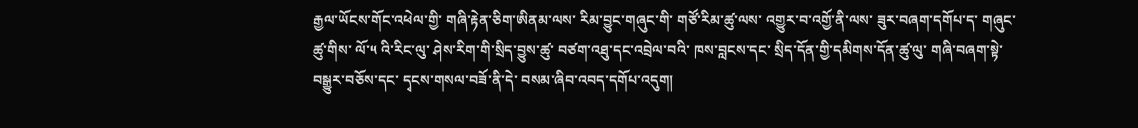རྒྱལ་ཡོངས་གོང་འཕེལ་གྱི་ གཞི་རྟེན་ཅིག་ཨིནམ་ལས་ རིམ་བྱུང་གཞུང་གི་ གཙོ་རིམ་ཚུ་ལས་ འགྱུར་བ་འགྱོ་ནི་ལས་ ཟུར་བཞག་དགོཔ་ད་ གཞུང་ཚུ་གིས་ ལོ་༥ འི་རིང་ལུ་ ཤེས་རིག་གི་སྲིད་བྱུས་ཚུ་ བཙག་འཐུ་དང་འབྲེལ་བའི་ ཁས་བླངས་དང་ སྲིད་དོན་གྱི་དམིགས་དོན་ཚུ་ལུ་ གཞི་བཞག་སྟེ་ བསྒྱུར་བཅོས་དང་ དྭངས་གསལ་བཟོ་ནི་དེ་ བསམ་ཞིབ་འབད་དགོཔ་འདུག།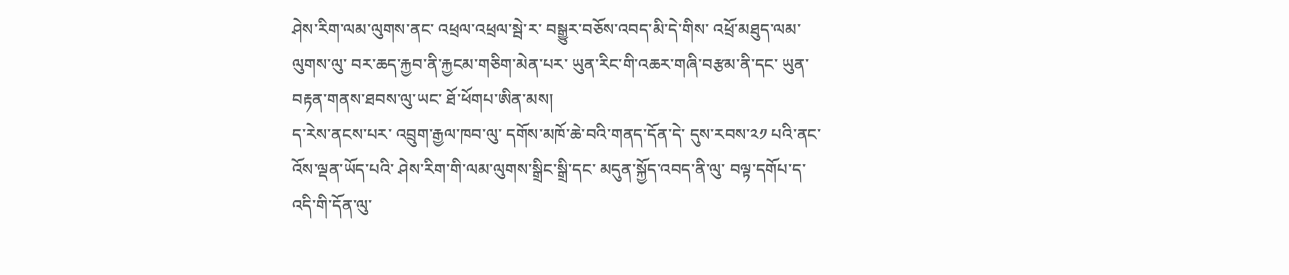ཤེས་རིག་ལམ་ལུགས་ནང་ འཕྲལ་འཕྲལ་སྦེ་ར་ བསྒྱུར་བཅོས་འབད་མི་དེ་གིས་ འཕྲོ་མཐུད་ལམ་ལུགས་ལུ་ བར་ཆད་རྐྱབ་ནི་རྐྱངམ་གཅིག་མེན་པར་ ཡུན་རིང་གི་འཆར་གཞི་བརྩམ་ནི་དང་ ཡུན་བརྟན་གནས་ཐབས་ལུ་ཡང་ ཐོ་ཕོགཔ་ཨིན་མས།
ད་རེས་ནངས་པར་ འབྲུག་རྒྱལ་ཁབ་ལུ་ དགོས་མཁོ་ཆེ་བའི་གནད་དོན་དེ་ དུས་རབས་༢༡ པའི་ནང་ འོས་ལྡན་ཡོད་པའི་ ཤེས་རིག་གི་ལམ་ལུགས་སྒྲིང་སྒྲི་དང་ མདུན་སྐྱོད་འབད་ནི་ལུ་ བལྟ་དགོཔ་ད་ འདི་གི་དོན་ལུ་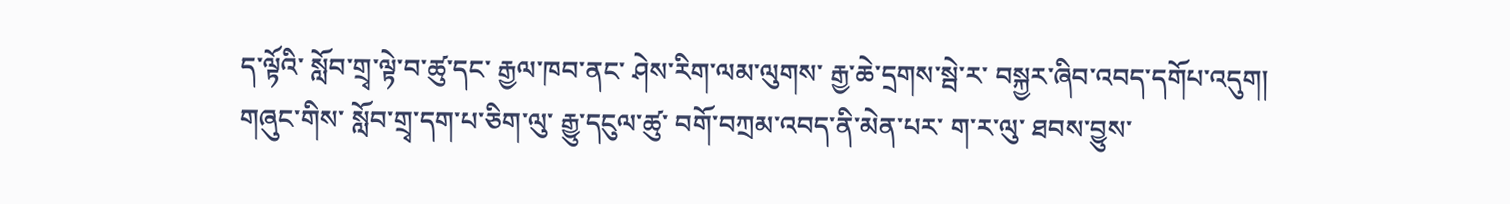ད་ལྟོའི་ སློབ་གྲྭ་ལྟེ་བ་ཚུ་དང་ རྒྱལ་ཁབ་ནང་ ཤེས་རིག་ལམ་ལུགས་ རྒྱ་ཆེ་དྲགས་སྦེ་ར་ བསྐྱར་ཞིབ་འབད་དགོཔ་འདུག།
གཞུང་གིས་ སློབ་གྲྭ་དག་པ་ཅིག་ལུ་ རྒྱུ་དངུལ་ཚུ་ བགོ་བཀྲམ་འབད་ནི་མེན་པར་ ག་ར་ལུ་ ཐབས་བྱུས་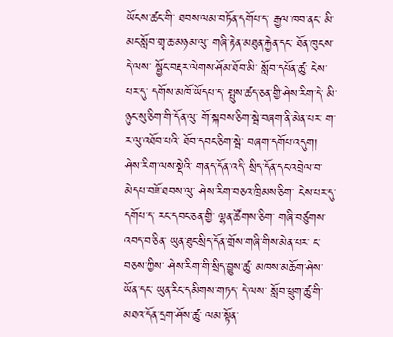ཡོངས་ཚང་གི་ ཐབས་ལམ་བཏོན་དགོཔ་ད་ རྒྱལ་ཁབ་ནང་ མི་མང་སློབ་གྲྭ་ཆ་མཉམ་ལུ་ གཞི་རྟེན་མཐུན་རྐྱེན་དང་ ཐོན་ཁུངས་ དེ་ལས་ སྦྱོང་བརྡར་ལེགས་ཤོམ་ཐོབ་མི་ སློབ་དཔོན་ཚུ་ ངེས་པར་དུ་ དགོས་མཁོ་ཡོདཔ་ད་ སྤུས་ཚད་ཅན་གྱི་ཤེས་རིག་དེ་ མི་ཉུང་སུ་ཅིག་གི་དོན་ལུ་ གོ་སྐབས་ཅིག་སྦེ་བཞག་ནི་མེན་པར་ ག་ར་ལུ་འཐོབ་པའི་ ཐོབ་དབང་ཅིག་སྦེ་ བཞག་དགོཔ་འདུག།
ཤེས་རིག་ལས་སྡེའི་ གནད་དོན་འདི་ སྲིད་དོན་དང་འབྲེལ་བ་མེདཔ་བཟོ་ཐབས་ལུ་ ཤེས་རིག་བཅའ་ཁྲིམས་ཅིག་ ངེས་པར་དུ་དགོཔ་ད་ རང་དབང་ཅན་གྱི་ ལྷན་ཚོགས་ཅིག་ གཞི་བཙུགས་འབད་བ་ཅིན་ ཡུན་ཐུང་སྲིད་དོན་གྲོས་གཞི་གིས་མེན་པར་ ང་བཅས་ཀྱིས་ ཤེས་རིག་གི་སྲིད་བྱུས་ཚུ་ མཁས་མཆོག་ཤེས་ཡོན་དང་ ཡུན་རིང་དམིགས་གཏད་ དེ་ལས་ སློབ་ཕྲུག་ཚུ་གི་ མཐའ་དོན་དྲག་ཤོས་ཚུ་ ལམ་སྟོན་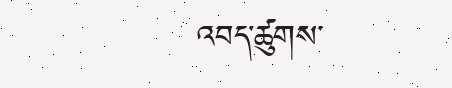འབད་ཚུགས་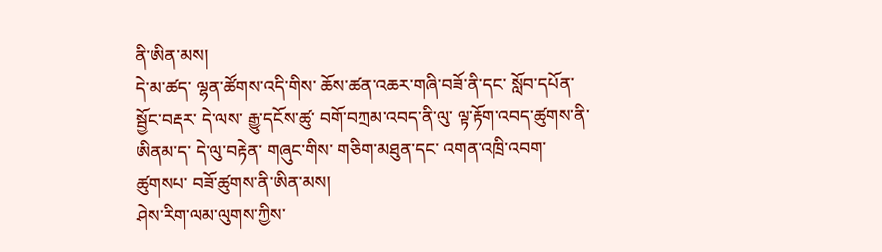ནི་ཨིན་མས།
དེ་མ་ཚད་ ལྷན་ཚོགས་འདི་གིས་ ཆོས་ཚན་འཆར་གཞི་བཟོ་ནི་དང་ སློབ་དཔོན་སྦྱོང་བརྡར་ དེ་ལས་ རྒྱུ་དངོས་ཚུ་ བགོ་བཀྲམ་འབད་ནི་ལུ་ ལྟ་རྟོག་འབད་ཚུགས་ནི་ཨིནམ་ད་ དེ་ལུ་བརྟེན་ གཞུང་གིས་ གཅིག་མཐུན་དང་ འགན་འཁྲི་འབག་ཚུགསཔ་ བཟོ་ཚུགས་ནི་ཨིན་མས།
ཤེས་རིག་ལམ་ལུགས་ཀྱིས་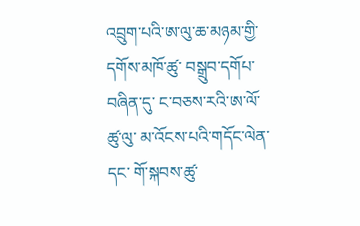འབྲུག་པའི་ཨ་ལུ་ཆ་མཉམ་གྱི་དགོས་མཁོ་ཚུ་ བསྒྲུབ་དགོཔ་བཞིན་དུ་ ང་བཅས་རའི་ཨ་ལོ་ཚུ་ལུ་ མ་འོངས་པའི་གདོང་ལེན་དང་ གོ་སྐབས་ཚུ་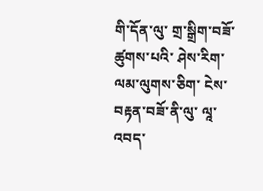གི་དོན་ལུ་ གྲ་སྒྲིག་བཟོ་ཚུགས་པའི་ ཤེས་རིག་ལམ་ལུགས་ཅིག་ ངེས་བརྟན་བཟོ་ནི་ལུ་ ལཱ་འབད་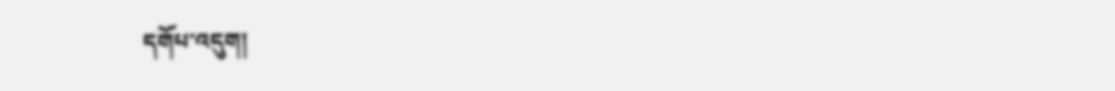དགོཔ་འདུག།